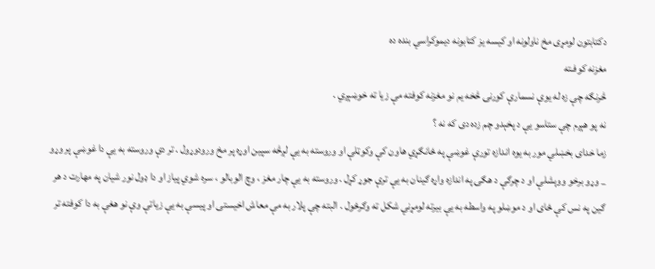دکتابتون لومړی مخ ناولونه او کیسه یز کتابونه ديموكراسي بنده ده
مغزنه كوفـته
څرنګه چې زه له يوې نسمارې كورنۍ څخه يم نو مغزنه كوفته مې زيا ته خوښېږي .
نه پو هېږم چې ستاسو يې د پخېدو چم زده دى كه نه ؟
زما خداى بخښلي مور به يوه اندازه تورې غوښې په ځانګړي هاون كې وكوټلې او وروسته به يې لږڅه سپين اوړه پر مخ ورودوړول . تر دې وروسته به يې دا غوښې پر وړو _ وړو برخو ووېشلې او د چرګې د هګۍ په اندازه واړه ګينان به يې ترې جوړ كړل . وروسته به يې چار مغز ، وچ الوبالو ، سره شوي پياز او دا ډول نور شيان په مهارت د هر ګين په نس كې ځاى او د موښلو په واسطه به يې بيرته لومړني شكل ته وګرځول . البته چې پلار به مې معاش اخيستى او پيسې به يې زياتې وې نو هغې به دا كوفته تر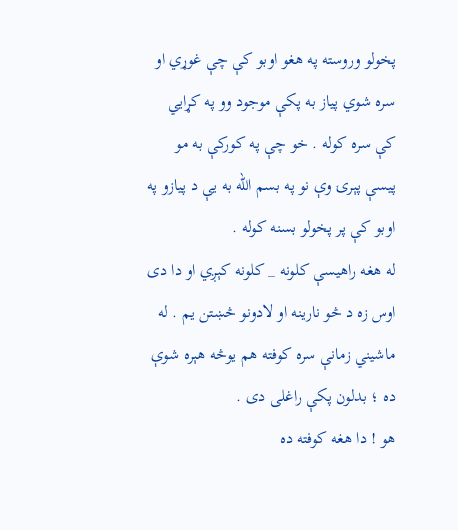پخولو وروسته په هغو اوبو كې چې غوړي او سره شوي پياز به پكې موجود وو په كړايي كې سره كوله . خو چې په كوركې به مو پيسې پېرۍ وې نو په بسم الله به يې د پيازو په اوبو كې پر پخولو بسنه كوله .
له هغه راهيسې كلونه _ كلونه كېږي او دا دى اوس زه د څو نارينه او لادونو څښتن يم . له ماشيني زمانې سره كوفته هم يوڅه هېره شوې ده ؛ بدلون پكې راغلى دى .
هو ! دا هغه كوفته ده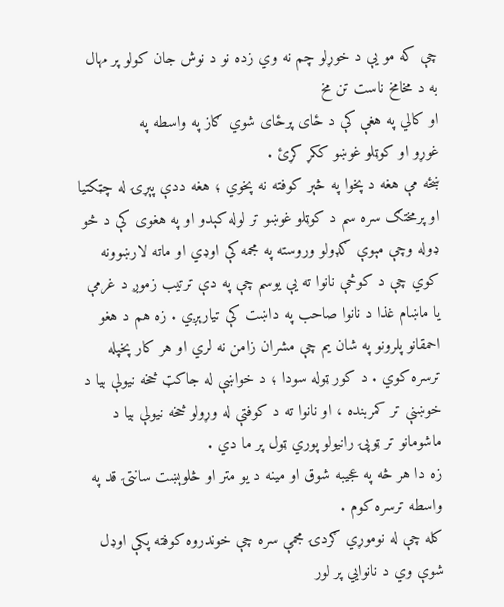چې كه مو يې د خوړلو چم نه وي زده نو د نوش جان كولو پر مهال به د مخامخ ناست تن مخ
او كالي په هغې كې د ځاى پرځاى شوي ګاز په واسطه په
غوړو او كوټلو غوښو ككړ كړئ .
ښځه مې هغه د پخوا په څېر كوفته نه پخوي ؛ هغه ددې پېړۍ له چټكتيا او پرمختګ سره سم د كوټلو غوښو تر لوله كېدو او په هغوى كې د څو ډوله وچې مېوې ګډولو وروسته په مجمه كې اوډي او ماته لارښوونه كوي چې د كوڅې نانوا ته يې يوسم چې په دې ترتيب زموږ د غرمې يا ماښام غذا د نانوا صاحب په داښت كې تيارېږي . زه هم د هغو احمقانو پلرونو په شان يم چې مشران زامن نه لري او هر كار پخپله ترسره كوي . د كور ټوله سودا ؛ د خواښې له جاكټ څخه نيولې بيا د خوښنې تر كمربنده ، او نانوا ته د كوفتې له وړولو څخه نيولې بيا د ماشومانو تر ټوپۍ رانيولو پوري ټول پر ما دي .
زه دا هر څه په عجيبه شوق او مينه د يو متر او څلوېښت سانتۍ قد په واسطه ترسره كوم .
كله چې له نوموړي ګردۍ مجمې سره چې خوندروه كوفته پكې اوډل شوې وي د نانوايي پر لور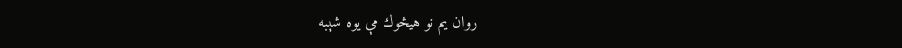روان يم نو هيڅوك مې يوه شېبه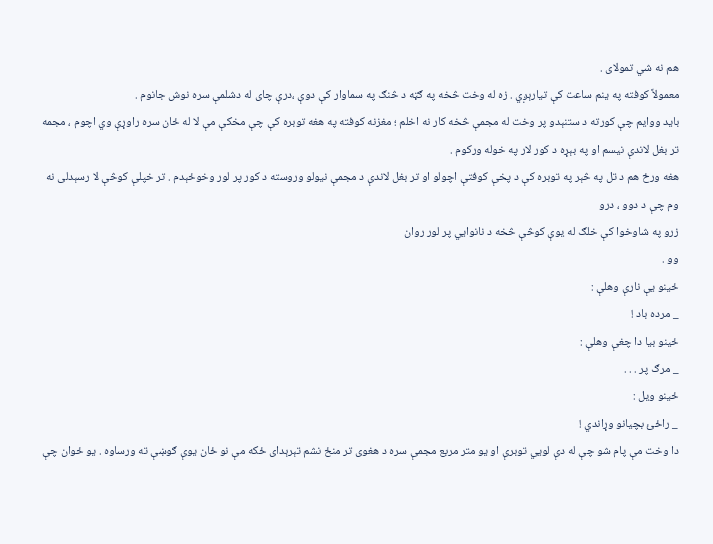هم نه شي تمولاى .
معمولاً كوفته په ينم ساعت كې تيارېږي . زه له وخت څخه په ګټه د څنګ په سماوار كې دوې ،درې چاى له دشلمې سره نوش جانوم .
بايد ووايم چې كورته د ستنېدو پر وخت له مجمې څخه كار نه اخلم ؛ مغزنه كوفته په هغه توبره كې چې مخكې مې لا له ځان سره راوړې وي اچوم ، مجمه تر بغل لاندې نيسم او په بېړه د كور لار په خوله وركوم .
هغه ورځ هم د تل په څېر په توبره كې د پخې كوفتې اچولو او تر بغل لاندې د مجمې نيولو وروسته د كور پر لور وخوځېدم . تر خپلې كوڅې لا رسېدلى نه وم چې د دوو ، درو
زرو په شاوخوا كې خلګ له يوې كوڅې څخه د نانوايي پر لور روان
وو .
ځينو يې نارې وهلې :
_ مرده باد !
ځينو بيا دا چغې وهلې :
_ مرګ پر . . .
ځينو ويل :
_ راځئ بچيانو وړاندي !
دا وخت مې پام شو چې له دې لويي توبرې او يو متر مربع مجمې سره د هغوى تر منځ نشم تېرېداى ځكه مې نو ځان يوې ګوښې ته ورساوه . يو ځوان چې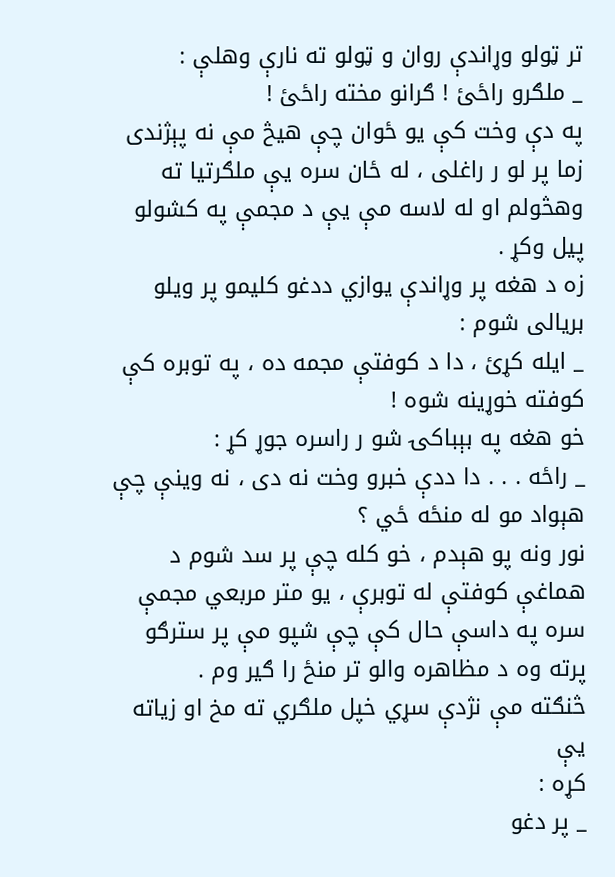تر ټولو وړاندې روان و ټولو ته نارې وهلې :
_ ملګرو راځئ ! ګرانو مخته راځئ !
په دې وخت كې يو ځوان چې هيڅ مې نه پېژندى زما پر لو ر راغلى ، له ځان سره يې ملګرتيا ته وهڅولم او له لاسه مې يې د مجمې په كشولو پيل وكړ .
زه د هغه پر وړاندې يوازي ددغو كليمو پر ويلو بريالى شوم :
_ ايله كړئ ، دا د كوفتې مجمه ده ، په توبره كې كوفته خوړينه شوه !
خو هغه په بېباكۍ شو ر راسره جوړ كړ :
_ راځه . . . دا ددې خبرو وخت نه دى ، نه وينې چې هېواد مو له منځه ځي ؟
نور ونه پو هېدم ، خو كله چې پر سد شوم د هماغې كوفتې له توبرې ، يو متر مربعي مجمې سره په داسې حال كې چې شپو مې پر سترګو پرته وه د مظاهره والو تر منځ را ګير وم .
څنګته مې نژدې سړي خپل ملګري ته مخ او زياته يې
كړه :
_ پر دغو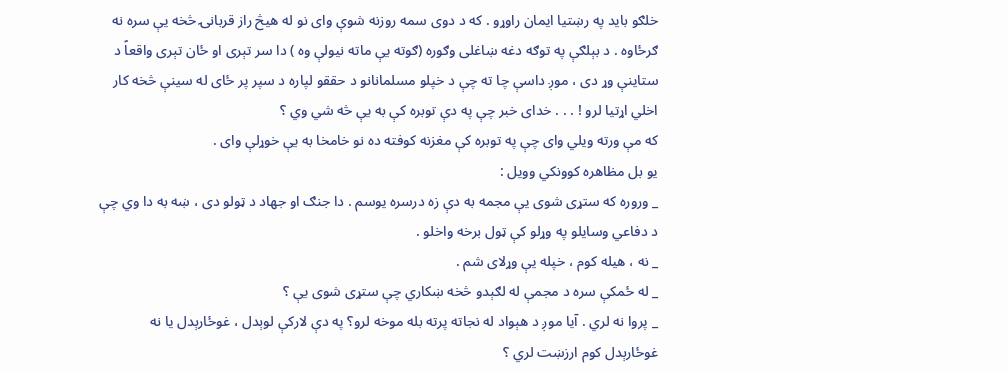خلګو بايد په رښتيا ايمان راوړو . كه د دوى سمه روزنه شوې واى نو له هيڅ راز قربانۍ څخه يې سره نه ګرځاوه . د بېلګې په توګه دغه ښاغلى وګوره (ګوته يې ماته نيولې وه ) دا سر تېرى او ځان تېرى واقعاً د ستاينې وړ دى ، موږ داسې چا ته چې د خپلو مسلمانانو د حققو لپاره د سپر پر ځاى له سينې څخه كار اخلي اړتيا لرو ! . . . خداى خبر چې په دې توبره كې به يې څه شي وي ؟
كه مې ورته ويلي واى چې په توبره كې مغزنه كوفته ده نو خامخا به يې خوړلې واى .
يو بل مظاهره كوونكي وويل :
_ وروره كه ستړى شوى يې مجمه به دې زه درسره يوسم . دا جنګ او جهاد د ټولو دى ، ښه به دا وي چې د دفاعي وسايلو په وړلو كې ټول برخه واخلو .
_ نه ، هيله كوم ، خپله يې وړلاى شم .
_ له ځمكې سره د مجمې له لګېدو څخه ښكاري چې ستړى شوى يې ؟
_ پروا نه لري . آيا موږ د هېواد له نجاته پرته بله موخه لرو؟ په دې لاركې لوېدل ، غوځارېدل يا نه غوځارېدل كوم ارزښت لري ؟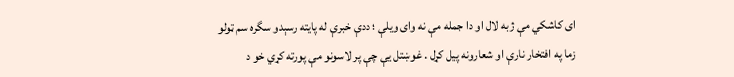اى كاشكي مې ژبه لال او دا جمله مې نه واى ويلې ؛ ددې خبرې له پايته رسېدو سگره سم ټولو زما په افتخار نارې او شعارونه پيل كړل . غوښتل يې چې پر لاسونو مې پورته كړي خو د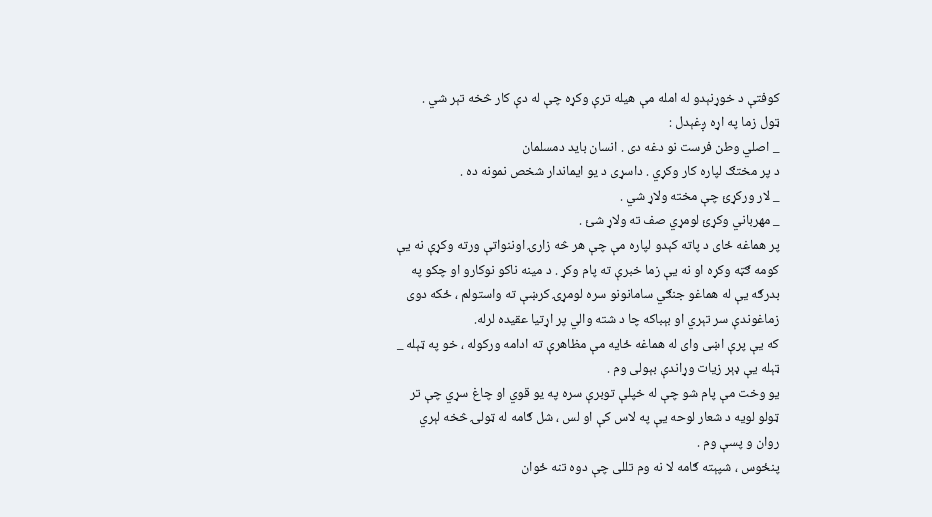كوفتې د خوړنېدو له امله مې هيله ترې وكړه چې له دې كار څخه تېر شي .
ټول زما په اړه ږغېدل :
_ اصلي وطن فرست نو دغه دى . انسان بايد دمسلمان
د پر مختګ لپاره كار وكړي . داسړى د يو ايماندار شخص نمونه ده .
_ لار وركړئ چې مخته ولاړ شي .
_ مهرباني وكړئ لومړي صف ته ولاړ شئ .
پر هماغه ځاى د پاته كېدو لپاره مې چې هر څه زارۍ اوننواتې ورته وكړې نه يې كومه ګټه وكړه او نه يې زما خبرې ته پام وكړ . د مينه ناكو نوكارو او چكو په بدرګه يې له هماغو جنګي سامانونو سره لومړۍ كرښې ته واستولم ، ځكه دوى زماغوندې سر تېري او بېباكه چا د شته والي پر اړتيا عقيده لرله.
كه يې پرې اښى واى له هماغه ځايه مې مظاهرې ته ادامه وركوله ، خو په ټېله _ ټېله يې ډېر زيات وړاندې بېولى وم .
يو وخت مې پام شو چې له خپلې توبرې سره په يو قوي او چاغ سړي چې تر ټولو لويه د شعار لوحه يې په لاس كې او لس ، شل ګامه له ټولۍ څخه لېري روان و پسې وم .
پنځوس ، شپېته ګامه لا نه وم تللى چې دوه تنه ځوان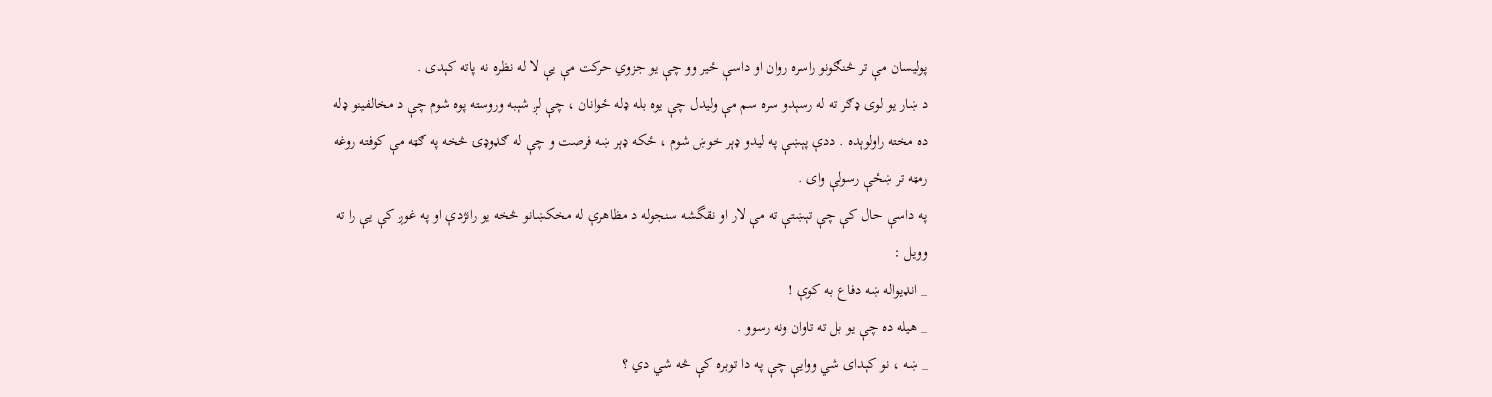پوليسان مې تر څنګونو راسره روان او داسې ځير وو چې يو جزوي حركت مې يې لا له نظره نه پاته كېدى .
د ښار يو لوى ډګر ته له رسېدو سره سم مې وليدل چې يوه بله ډله ځوانان ، چې لږ شېبه وروسته پوه شوم چې د مخالفينو ډله ده مخته راولوېده . ددې پېښې په ليدو ډېر خوښ شوم ، ځكه ډېر ښه فرصت و چې له ګډوډۍ څخه په ګټه مې كوفته روغه رمټه تر ښځې رسولې واى .
په داسې حال كې چې تېښتې ته مې لار او نقگشه سنجوله د مظاهرې له مخكښانو څخه يو رانژدې او په غوږ كې يې را ته وويل :
_ انډيواله ښه دفاع به كوې !
_ هيله ده چې يو بل ته تاوان ونه رسوو .
_ ښه ، نو كېداى شي ووايې چې په دا توبره كې څه شي دي ؟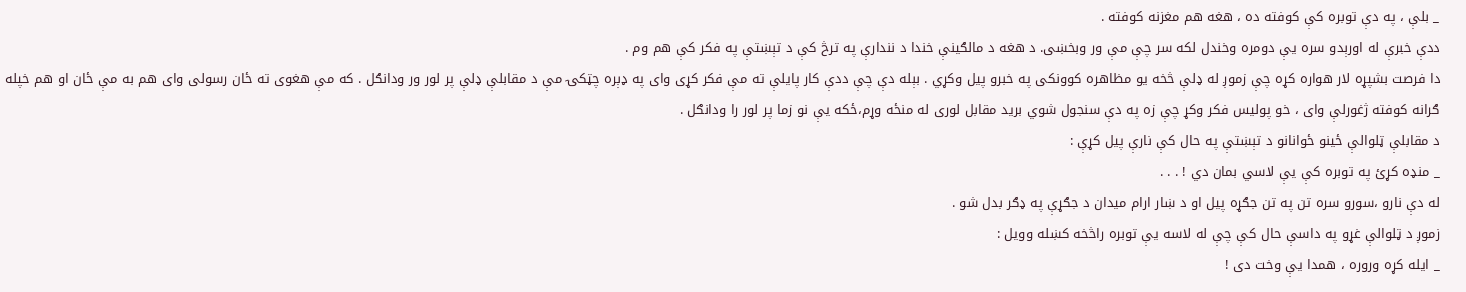_ بلې ، په دې توبره كې كوفته ده ، هغه هم مغزنه كوفته .
ددې خبرې له اورېدو سره يې دومره وخندل لكه سر چې مې ور وبخښى. د هغه د مالګينې خندا د نندارې په ترڅ كې د تېښتې په فكر كې هم وم .
دا فرصت بشپړه لار هواره كړه چې زموږ له ډلې څخه يو مظاهره كوونكى په خبرو پيل وكړي . بېله دې چې ددې كار پايلې ته مې فكر كړى واى په ډېره چټكۍ مې د مقابلې ډلې پر لور ور ودانګل . كه مې هغوى ته ځان رسولى واى هم به مې ځان او هم خپله ګرانه كوفته ژغورلې واى ، خو پوليس فكر وكړ چې زه په دې سنجول شوي بريد مقابل لورى له منځه وړم،ځكه يې نو زما پر لور را ودانګل .
د مقابلې ټلوالې ځينو ځوانانو د تېښتې په حال كې نارې پيل كړې :
_ منډه كړئ په توبره كې يې لاسي بمان دي ! . . .
له دې نارو ،سورو سره تن په تن جګړه پيل او د ښار ارام ميدان د جګړې په ډګر بدل شو .
زموږ د ټلوالې غړو په داسې حال كې چې له لاسه يې توبره راڅخه كښله وويل :
_ ايله كړه وروره ، همدا يې وخت دى !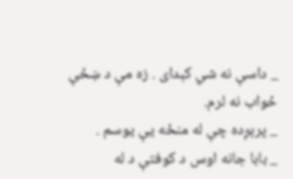_ داسې نه شي كېداى . زه مې د ښځې ځواب نه لرم.
_ پرېږده چې له منځه يې يوسم .
_ بابا جانه اوس د كوفتې د له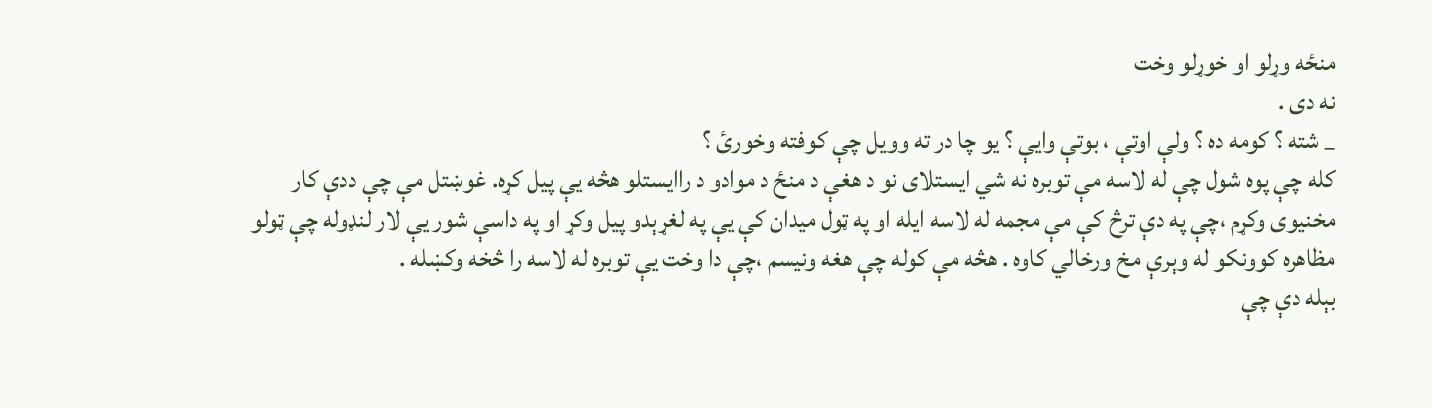منځه وړلو او خوړلو وخت
نه دى .
_ شته ؟ كومه ده ؟ ولې اوتې ، بوتې وايې ؟ يو چا در ته وويل چې كوفته وخورئ ؟
كله چې پوه شول چې له لاسه مې توبره نه شي ايستلاى نو د هغې د منځ د موادو د راايستلو هڅه يې پيل كړه. غوښتل مې چې ددې كار مخنيوى وكړم ،چې په دې ترڅ كې مې مجمه له لاسه ايله او په ټول ميدان كې يې په لغړېدو پيل وكړ او په داسې شور يې لار لنډوله چې ټولو مظاهره كوونكو له وېرې مخ ورخالي كاوه . هڅه مې كوله چې هغه ونيسم ،چې دا وخت يې توبره له لاسه را څخه وكښله .
بېله دې چې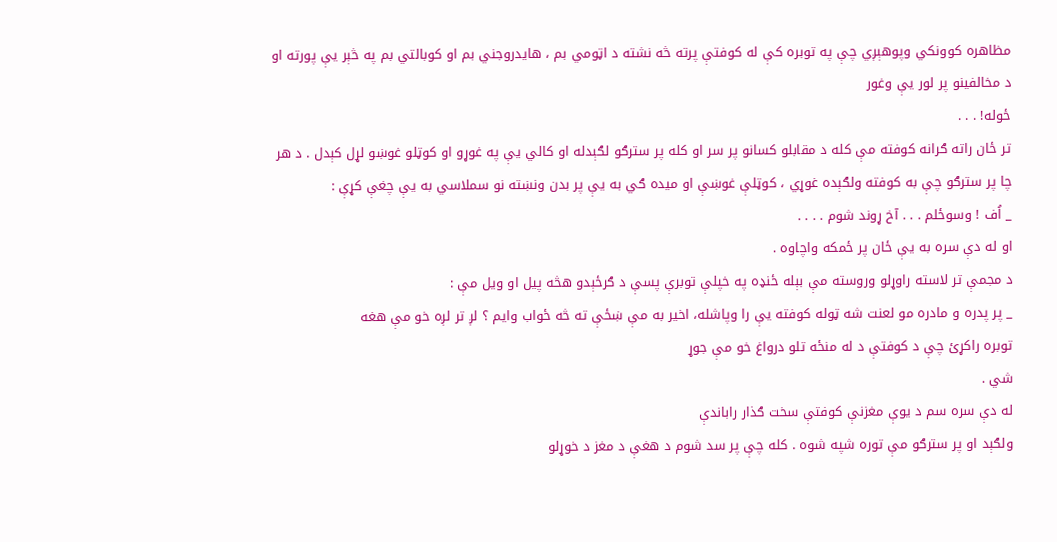مظاهره كوونكي وپوهېږي چې په توبره كې له كوفتې پرته څه نشته د اټومي بم ، هايدروجني بم او كوبالتي بم په څېر يې پورته او د مخالفينو پر لور يې وغور
ځوله! . . .
تر ځان راته ګرانه كوفته مې كله د مقابلو كسانو پر سر او كله پر سترګو لګېدله او كالي يې په غوړو او كوټلو غوښو لړل كېدل . د هر چا پر سترګو چې به كوفته ولګېده غوړي ، كوټلې غوښې او ميده ګي به يې پر بدن ونښته نو سملاسي به يې چغې كړې :
_ اُف ! وسوځلم . . . آخ ړوند شوم . . . .
او له دې سره به يې ځان پر ځمكه واچاوه .
د مجمې تر لاسته راوړلو وروسته مې بېله ځنډه په خپلې توبرې پسې د ګرځېدو هڅه پيل او ويل مې :
_ پر پدره و مادره مو لعنت شه ټوله كوفته يې را وپاشله، اخير به مې ښځې ته څه ځواب وايم ؟ لږ تر لږه خو مې هغه
توبره راكړئ چې د كوفتې د له منځه تلو درواغ خو مې جوړ
شي .
له دې سره سم د يوې مغزنې كوفتې سخت ګذار راباندې
ولګېد او پر سترګو مې توره شپه شوه . كله چې پر سد شوم د هغې د مغز د خوړلو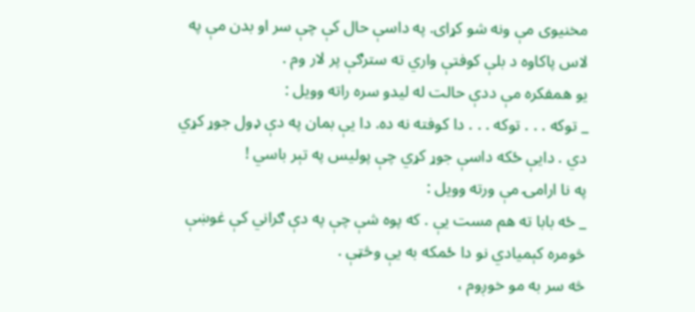مخنيوى مې ونه شو كړاى. په داسې حال كې چې سر او بدن مې په لاس پاكاوه د بلې كوفتې واري ته سترګې پر لار وم .
يو همفكره مې ددې حالت له ليدو سره راته وويل :
_ توكه . . . توكه . . . دا كوفته نه ده. دا يې بمان په دې ډول جوړ كړي دي . دايې ځكه داسې جوړ كړي چې پوليس په تېر باسي !
په نا ارامۍ مې ورته وويل :
_ ځه بابا ته هم مست يې . كه پوه شې چې په دې ګراني كې غوښې څومره كېميادي نو دا ځمكه به يې وڅټې .
څه سر به مو خوږوم ،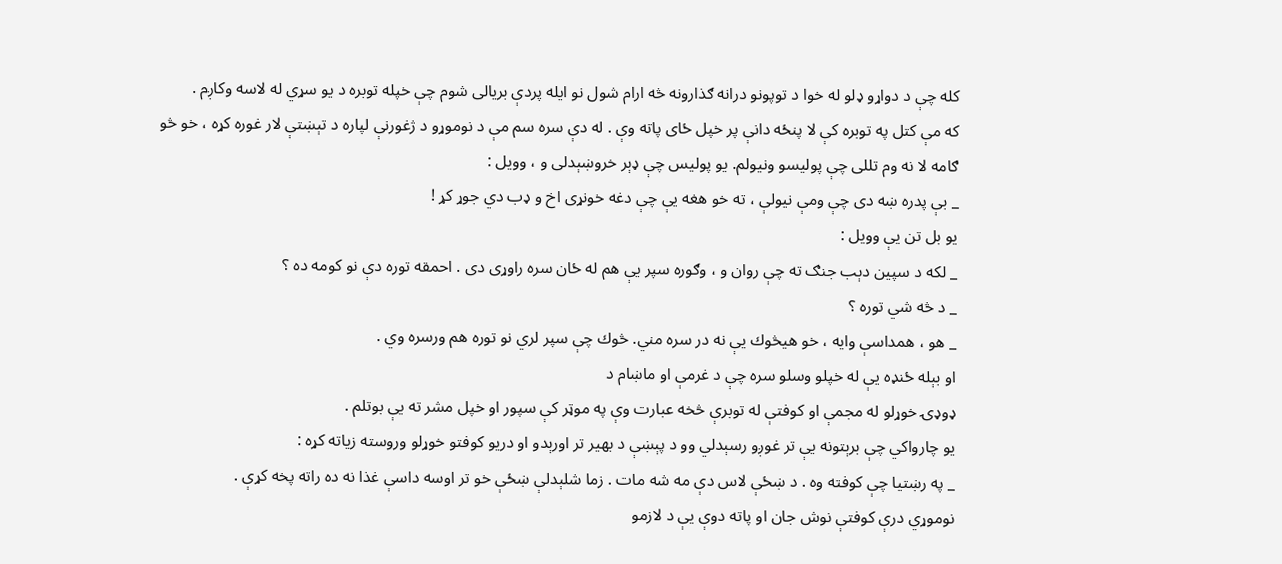كله چې د دواړو ډلو له خوا د توپونو درانه ګذارونه څه ارام شول نو ايله پردې بريالى شوم چې خپله توبره د يو سړي له لاسه وكاږم .
كه مې كتل په توبره كې لا پنځه دانې پر خپل ځاى پاته وې . له دې سره سم مې د نوموړو د ژغورنې لپاره د تېښتې لار غوره كړه ، خو څو ګامه لا نه وم تللى چې پوليسو ونيولم. يو پوليس چې ډېر خروښېدلى و ، وويل :
_ بې پدره ښه دى چې ومې نيولې ، ته خو هغه يې چې دغه خونړى اخ و ډب دي جوړ كړ !
يو بل تن يې وويل :
_ لكه د سپين دېب جنګ ته چې روان و ، وګوره سپر يې هم له ځان سره راوړى دى . احمقه توره دې نو كومه ده ؟
_ د څه شي توره ؟
_ هو ، همداسې وايه ، خو هيڅوك يې نه در سره مني. څوك چې سپر لري نو توره هم ورسره وي .
او بېله ځنډه يې له خپلو وسلو سره چې د غرمې او ماښام د
ډوډۍ خوړلو له مجمې او كوفتې له توبرې څخه عبارت وې په موټر كې سپور او خپل مشر ته يې بوتلم .
يو چارواكي چې برېتونه يې تر غوږو رسېدلي وو د پېښې د بهير تر اورېدو او دريو كوفتو خوړلو وروسته زياته كړه :
_ په رښتيا چې كوفته وه . د ښځې لاس دې مه شه مات . زما شلېدلې ښځې خو تر اوسه داسې غذا نه ده راته پخه كړې .
نوموړي درې كوفتې نوش جان او پاته دوې يې د لازمو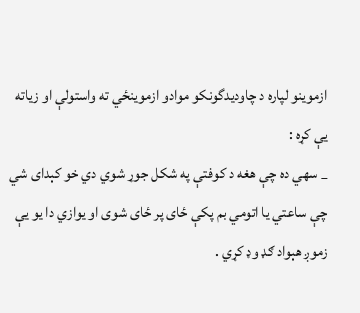ازموينو لپاره د چاوديدگونكو موادو ازموينځي ته واستولې او زياته يې كړه :
_ سهي ده چې هغه د كوفتې په شكل جوړ شوي دي خو كېداى شي چې ساعتي يا اتومي بم پكې ځاى پر ځاى شوى او يوازي دا يو يې زموږ هېواد ګډ وډ كړي .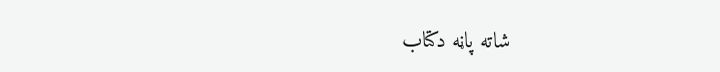شاته پاڼه دکتاب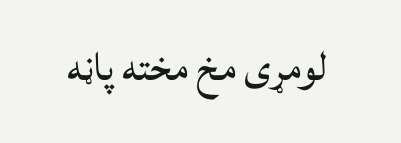لومړی مخ مخته پاڼه